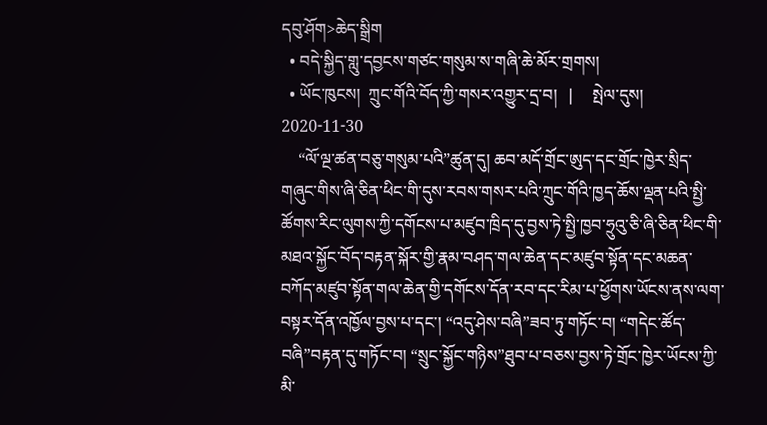དབུ་ཤོག>ཆེད་སྒྲིག
  • བདེ་སྐྱིད་གླུ་དབྱངས་གཙང་གསུམ་ས་གཞི་ཆེ་མོར་གྲགས།
  • ཡོང་ཁུངས།  ཀྲུང་གོའི་བོད་ཀྱི་གསར་འགྱུར་དྲ་བ།   |     སྤེལ་དུས།  2020-11-30
    “ལོ་ལྔ་ཚན་བཅུ་གསུམ་པའི”ཚུན་དུ། ཆབ་མདོ་གྲོང་ཨུད་དང་གྲོང་ཁྱེར་སྲིད་གཞུང་གིས་ཞི་ཅིན་ཕིང་གི་དུས་རབས་གསར་པའི་ཀྲུང་གོའི་ཁྱད་ཆོས་ལྡན་པའི་སྤྱི་ཚོགས་རིང་ལུགས་ཀྱི་དགོངས་པ་མཛུབ་ཁྲིད་དུ་བྱས་ཏེ་སྤྱི་ཁྱབ་ཧྲུའུ་ཅི་ཞི་ཅིན་ཕིང་གི་མཐའ་སྐྱོང་བོད་བརྟན་སྐོར་གྱི་རྣམ་བཤད་གལ་ཆེན་དང་མཛུབ་སྟོན་དང་མཆན་བཀོད་མཛུབ་སྟོན་གལ་ཆེན་གྱི་དགོངས་དོན་རབ་དང་རིམ་པ་ཕྱོགས་ཡོངས་ནས་ལག་བསྟར་དོན་འཁྱོལ་བྱས་པ་དང་། “འདུ་ཤེས་བཞི”ཟབ་ཏུ་གཏོང་བ། “གདེང་ཚོད་བཞི”བརྟན་དུ་གཏོང་བ། “སྲུང་སྐྱོང་གཉིས”ཐུབ་པ་བཅས་བྱས་ཏེ་གྲོང་ཁྱེར་ཡོངས་ཀྱི་མི་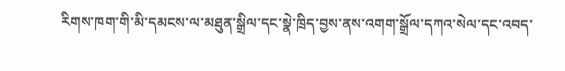རིགས་ཁག་གི་མི་དམངས་ལ་མཐུན་སྒྲིལ་དང་སྣེ་ཁྲིད་བྱས་ནས་འགག་སྒྲོལ་དཀའ་སེལ་དང་འབད་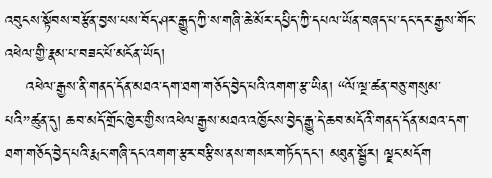འབུངས་སྟོབས་བརྩོན་བྱས་པས་བོད་ཤར་རྒྱུད་ཀྱི་ས་གཞི་ཆེ་མོར་དཔྱིད་ཀྱི་དཔལ་ཡོན་བཞད་པ་དང་དར་རྒྱས་གོང་འཕེལ་གྱི་རྣམ་པ་བཟང་པོ་མངོན་ཡོད།
    འཕེལ་རྒྱས་ནི་གནད་དོན་མཐའ་དག་ཐག་གཅོད་བྱེད་པའི་འགག་རྩ་ཡིན། “ལོ་ལྔ་ཚན་བཅུ་གསུམ་པའི”ཚུན་དུ། ཆབ་མདོ་གྲོང་ཁྱེར་གྱིས་འཕེལ་རྒྱས་མཐའ་འཁྱོངས་བྱེད་རྒྱུ་དེ་ཆབ་མདོའི་གནད་དོན་མཐའ་དག་ཐག་གཅོད་བྱེད་པའི་རྨང་གཞི་དང་འགག་རྩར་བརྩིས་ནས་གསར་གཏོད་དང་། མཐུན་སྦྱོར། ལྗང་མདོག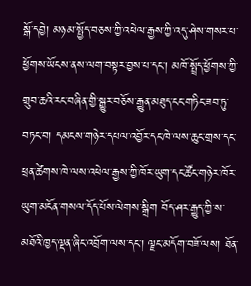སྒོ་དབྱེ། མཉམ་སྤྱོད་བཅས་ཀྱི་འཕེལ་རྒྱས་ཀྱི་འདུ་ཤེས་གསར་པ་ཕྱོགས་ཡོངས་ནས་ལག་བསྟར་བྱས་པ་དང་། མཁོ་སྤྲོད་ཕྱོགས་ཀྱི་གྲུབ་ཆའི་རང་བཞིན་གྱི་སྒྱུར་བཅོས་རྒྱུན་མཐུད་ངང་གཏིང་ཟབ་ཏུ་བཏང་བ། དམངས་གཉེར་དཔལ་འབྱོར་དང་ཁེ་ལས་ཆུང་གྲས་དང་ཕྲན་ཚེགས་ཁེ་ལས་འཕེལ་རྒྱས་ཀྱི་ཁོར་ཡུག་དང་ཚོང་གཉེར་ཁོར་ཡུག་མངོན་གསལ་དོད་པོས་ལེགས་སྒྲིག བོད་ཤར་རྒྱུད་ཀྱི་ས་མཐོའི་ཁྱད་ལྡན་ཞིང་འབྲོག་ལས་དང་། ལྗང་མདོག་བཟོ་ལས། ཐོན་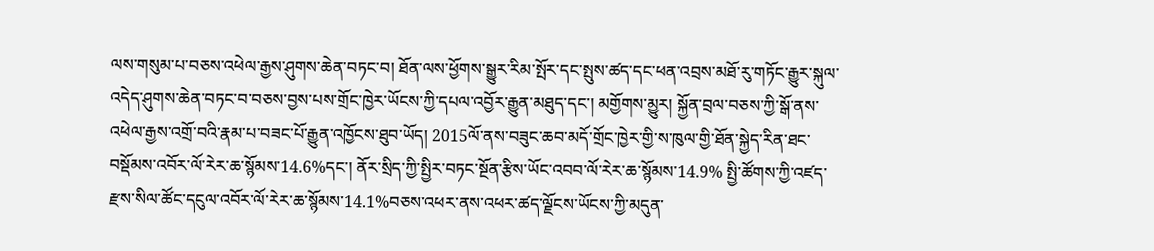ལས་གསུམ་པ་བཅས་འཕེལ་རྒྱས་ཤུགས་ཆེན་བཏང་བ། ཐོན་ལས་ཕྱོགས་སྒྱུར་རིམ་སྤོར་དང་སྤུས་ཚད་དང་ཕན་འབྲས་མཐོ་རུ་གཏོང་རྒྱུར་སྐུལ་འདེད་ཤུགས་ཆེན་བཏང་བ་བཅས་བྱས་པས་གྲོང་ཁྱེར་ཡོངས་ཀྱི་དཔལ་འབྱོར་རྒྱུན་མཐུད་དང་། མགྱོགས་མྱུར། སྐྱོན་བྲལ་བཅས་ཀྱི་སྒོ་ནས་འཕེལ་རྒྱས་འགྲོ་བའི་རྣམ་པ་བཟང་པོ་རྒྱུན་འཁྱོངས་ཐུབ་ཡོད། 2015ལོ་ནས་བཟུང་ཆབ་མདོ་གྲོང་ཁྱེར་གྱི་ས་ཁུལ་གྱི་ཐོན་སྐྱེད་རིན་ཐང་བསྡོམས་འབོར་ལོ་རེར་ཆ་སྙོམས་14.6%དང་། ནོར་སྲིད་ཀྱི་སྤྱིར་བཏང་སྔོན་རྩིས་ཡོང་འབབ་ལོ་རེར་ཆ་སྙོམས་14.9% སྤྱི་ཚོགས་ཀྱི་འཛད་རྫས་སིལ་ཚོང་དངུལ་འབོར་ལོ་རེར་ཆ་སྙོམས་14.1%བཅས་འཕར་ནས་འཕར་ཚད་ལྗོངས་ཡོངས་ཀྱི་མདུན་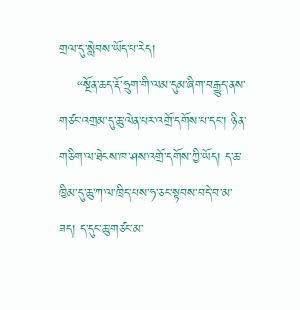གྲལ་དུ་སླེབས་ཡོད་པ་རེད།
    “སྔོན་ཆད་རྡོ་ཧྲུག་གི་ལམ་དུམ་ཞིག་བརྒྱུད་ནས་གཙང་འགྲམ་དུ་ཆུ་ལེན་པར་འགྲོ་དགོས་པ་དང་། ཉིན་གཅིག་ལ་ཐེངས་ཁ་ཤས་འགྲོ་དགོས་ཀྱི་ཡོད། ད་ཆ་ཁྱིམ་དུ་ཆུ་ཀ་ལ་ཁྲིད་པས་ཧ་ཅང་སྟབས་བདེ་བ་མ་ཟད། ད་དུང་ཆུ་གཙང་མ་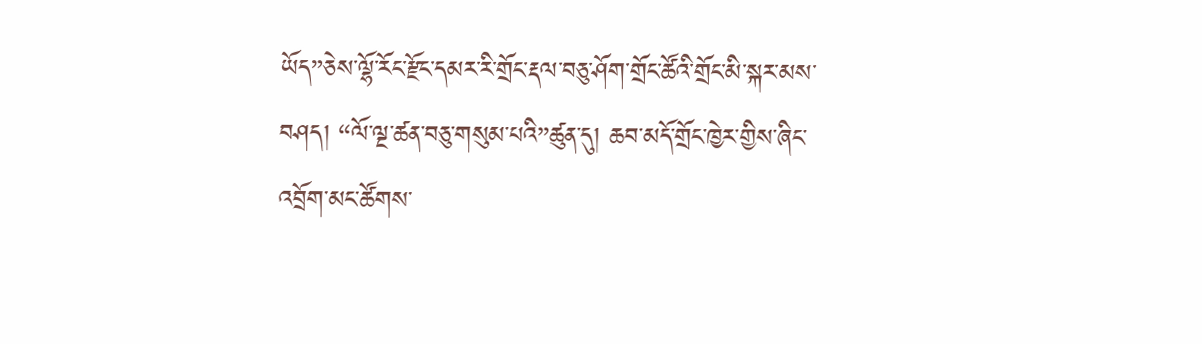ཡོད”ཅེས་ལྷོ་རོང་རྫོང་དམར་རི་གྲོང་རྡལ་བཅུ་ཤོག་གྲོང་ཚོའི་གྲོང་མི་སྐར་མས་བཤད། “ལོ་ལྔ་ཚན་བཅུ་གསུམ་པའི”ཚུན་དུ། ཆབ་མདོ་གྲོང་ཁྱེར་གྱིས་ཞིང་འབྲོག་མང་ཚོགས་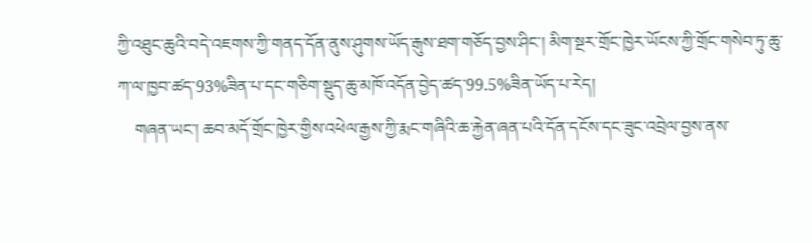ཀྱི་འཐུང་ཆུའི་བདེ་འཇགས་ཀྱི་གནད་དོན་ནུས་ཤུགས་ཡོད་རྒུས་ཐག་གཅོད་བྱས་ཤིང་། མིག་སྔར་གྲོང་ཁྱེར་ཡོངས་ཀྱི་གྲོང་གསེབ་ཏུ་ཆུ་ཀ་ལ་ཁྱབ་ཚད་93%ཟིན་པ་དང་གཅིག་སྡུད་ཆུ་མཁོ་འདོན་བྱེད་ཚད་99.5%ཟིན་ཡོད་པ་རེད།
    གཞན་ཡང་། ཆབ་མདོ་གྲོང་ཁྱེར་གྱིས་འཕེལ་རྒྱས་ཀྱི་རྨང་གཞིའི་ཆ་རྐྱེན་ཞན་པའི་དོན་དངོས་དང་ཟུང་འབྲེལ་བྱས་ནས་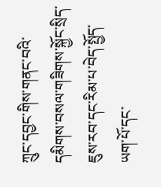ཀྲུང་དབྱང་གིས་གནང་བའི་དམིགས་བསལ་གཟིགས་སྐྱོང་སྲིད་ཇུས་རབ་དང་རིམ་པ་བེད་སྤྱོད་ཡག་པོ་དང་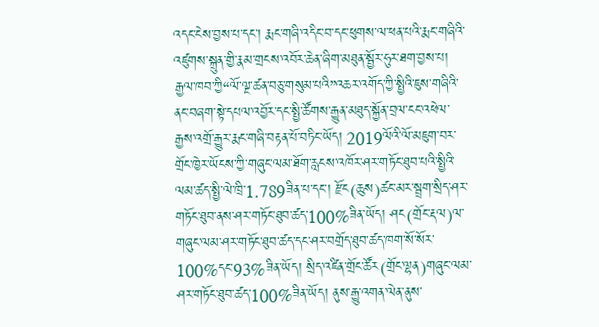འདང་ངེས་བྱས་པ་དང་། རྨང་གཞི་འདིང་བ་དང་ཕུགས་ལ་ཕན་པའི་རྨང་གཞིའི་འཛུགས་སྐྲུན་གྱི་རྣམ་གྲངས་འབོར་ཆེན་ཞིག་མཐུན་སྦྱོར་ཧུར་ཐག་བྱས་པ། རྒྱལ་ཁབ་ཀྱི“ལོ་ལྔ་ཚན་བཅུ་གསུམ་པའི”འཆར་འགོད་ཀྱི་སྤྱིའི་ཇུས་གཞིའི་ནང་བཞག་སྟེ་དཔལ་འབྱོར་དང་སྤྱི་ཚོགས་རྒྱུན་མཐུད་སྐྱོན་བྲལ་ངང་འཕེལ་རྒྱས་འགྲོ་རྒྱུར་རྨང་གཞི་བརྟན་པོ་བཏིང་ཡོད། 2019ལོའི་ལོ་མཇུག་བར་གྲོང་ཁྱེར་ཡོངས་ཀྱི་གཞུང་ལམ་ཐོག་རླངས་འཁོར་ཤར་གཏོང་ཐུབ་པའི་སྤྱིའི་ལམ་ཚད་སྤྱི་ལེ་ཁྲི་1.789ཟིན་པ་དང་། རྫོང(ཆུས)ཚང་མར་སྦྲག་སྲིད་ཤར་གཏོང་ཐུབ་ནས་ཤར་གཏོང་ཐུབ་ཚད་100%ཟིན་ཡོད། ཤང(གྲོང་རྡལ)ལ་གཞུང་ལམ་ཤར་གཏོང་ཐུབ་ཚད་དང་ཤར་བགྲོད་ཐུབ་ཚད་ཁག་སོ་སོར་100%དང་93%ཟིན་ཡོད། སྲིད་འཛིན་གྲོང་ཚོར(གྲོང་ལྷན)གཞུང་ལམ་ཤར་གཏོང་ཐུབ་ཚད་100%ཟིན་ཡོད། ནུས་རྒྱུ་འགན་ལེན་ནུས་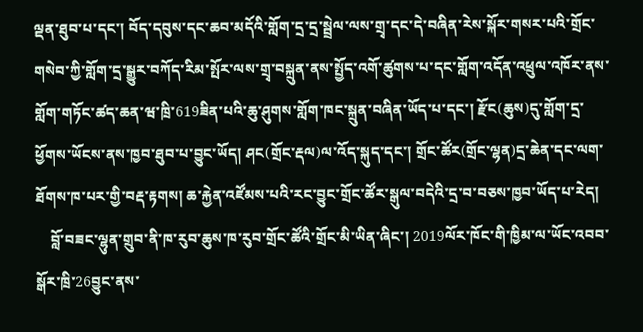ལྡན་ཐུབ་པ་དང་། བོད་དབུས་དང་ཆབ་མདོའི་གློག་དྲ་དྲ་སྦྲེལ་ལས་གྲྭ་དང་དེ་བཞིན་རེས་སྐོར་གསར་པའི་གྲོང་གསེབ་ཀྱི་གློག་དྲ་སྒྱུར་བཀོད་རིམ་སྤོར་ལས་གྲྭ་བསྐྲུན་ནས་སྤྱོད་འགོ་ཚུགས་པ་དང་གློག་འདོན་འཕྲུལ་འཁོར་ནས་གློག་གཏོང་ཚད་ཆན་ཝ་ཁྲི་619ཟིན་པའི་ཆུ་ཤུགས་གློག་ཁང་སྐྲུན་བཞིན་ཡོད་པ་དང་། རྫོང(ཆུས)དུ་གློག་དྲ་ཕྱོགས་ཡོངས་ནས་ཁྱབ་ཐུབ་པ་བྱུང་ཡོད། ཤང(གྲོང་རྡལ)ལ་འོད་སྐུད་དང་། གྲོང་ཚོར(གྲོང་ལྷན)དྲ་ཆེན་དང་ལག་ཐོགས་ཁ་པར་གྱི་བརྡ་རྟགས། ཆ་རྐྱེན་འཛོམས་པའི་རང་བྱུང་གྲོང་ཚོར་སྒུལ་བདེའི་དྲ་བ་བཅས་ཁྱབ་ཡོད་པ་རེད།
    བློ་བཟང་ལྷུན་གྲུབ་ནི་ཁ་རུབ་ཆུས་ཁ་རུབ་གྲོང་ཚོའི་གྲོང་མི་ཡིན་ཞིང་། 2019ལོར་ཁོང་གི་ཁྱིམ་ལ་ཡོང་འབབ་སྒོར་ཁྲི་26བྱུང་ནས་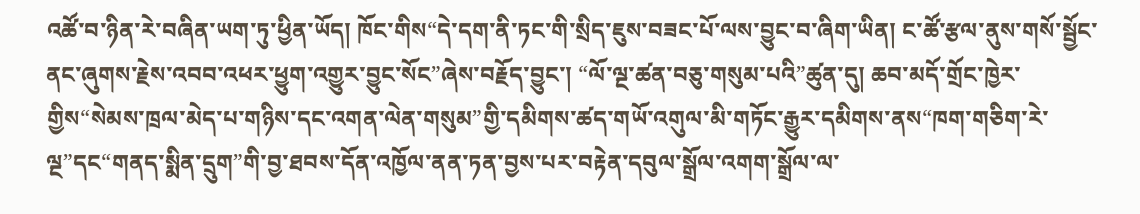འཚོ་བ་ཉིན་རེ་བཞིན་ཡག་ཏུ་ཕྱིན་ཡོད། ཁོང་གིས“དེ་དག་ནི་ཏང་གི་སྲིད་ཇུས་བཟང་པོ་ལས་བྱུང་བ་ཞིག་ཡིན། ང་ཚོ་རྩལ་ནུས་གསོ་སྦྱོང་ནང་ཞུགས་རྗེས་འབབ་འཕར་ཕྱུག་འགྱུར་བྱུང་སོང”ཞེས་བརྗོད་བྱུང་། “ལོ་ལྔ་ཚན་བཅུ་གསུམ་པའི”ཚུན་དུ། ཆབ་མདོ་གྲོང་ཁྱེར་གྱིས“སེམས་ཁྲལ་མེད་པ་གཉིས་དང་འགན་ལེན་གསུམ”གྱི་དམིགས་ཚད་གཡོ་འགུལ་མི་གཏོང་རྒྱུར་དམིགས་ནས“ཁག་གཅིག་རེ་ལྔ”དང“གནད་སྨིན་དྲུག”གི་བྱ་ཐབས་དོན་འཁྱོལ་ནན་ཏན་བྱས་པར་བརྟེན་དབུལ་སྒྲོལ་འགག་སྒྲོལ་ལ་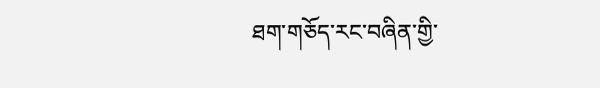ཐག་གཅོད་རང་བཞིན་གྱི་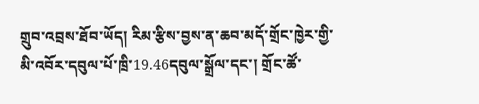གྲུབ་འབྲས་ཐོབ་ཡོད། རིམ་རྩིས་བྱས་ན་ཆབ་མདོ་གྲོང་ཁྱེར་གྱི་མི་འབོར་དབུལ་པོ་ཁྲི་19.46དབུལ་སྒྲོལ་དང་། གྲོང་ཚོ་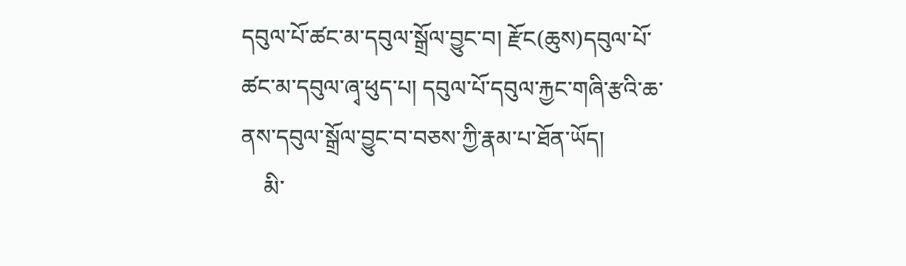དབུལ་པོ་ཚང་མ་དབུལ་སྒྲོལ་བྱུང་བ། རྫོང(ཆུས)དབུལ་པོ་ཚང་མ་དབུལ་ཞྭ་ཕུད་པ། དབུལ་པོ་དབུལ་རྐྱང་གཞི་རྩའི་ཆ་ནས་དབུལ་སྒྲོལ་བྱུང་བ་བཅས་ཀྱི་རྣམ་པ་ཐོན་ཡོད།
    མི་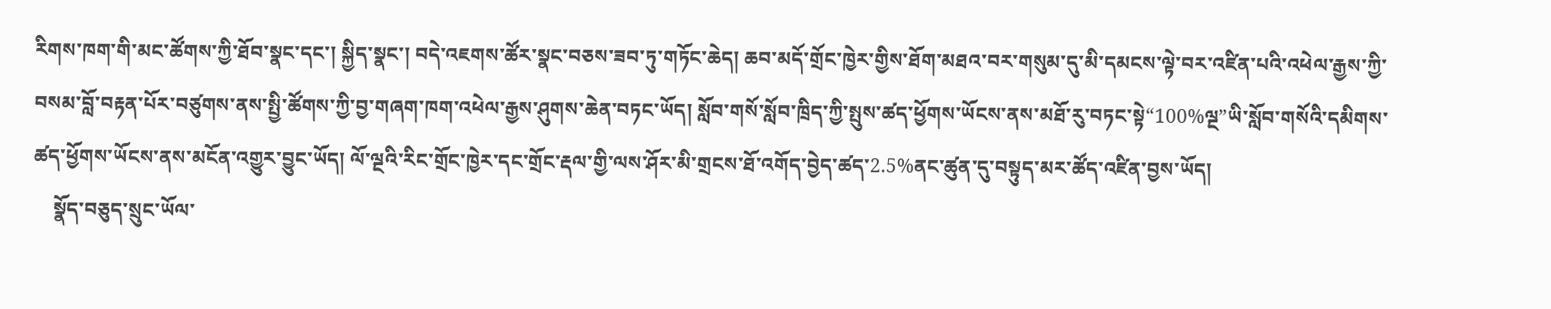རིགས་ཁག་གི་མང་ཚོགས་ཀྱི་ཐོབ་སྣང་དང་། སྐྱིད་སྣང་། བདེ་འཇགས་ཚོར་སྣང་བཅས་ཟབ་ཏུ་གཏོང་ཆེད། ཆབ་མདོ་གྲོང་ཁྱེར་གྱིས་ཐོག་མཐའ་བར་གསུམ་དུ་མི་དམངས་ལྟེ་བར་འཛིན་པའི་འཕེལ་རྒྱས་ཀྱི་བསམ་བློ་བརྟན་པོར་བཙུགས་ནས་སྤྱི་ཚོགས་ཀྱི་བྱ་གཞག་ཁག་འཕེལ་རྒྱས་ཤུགས་ཆེན་བཏང་ཡོད། སློབ་གསོ་སློབ་ཁྲིད་ཀྱི་སྤུས་ཚད་ཕྱོགས་ཡོངས་ནས་མཐོ་རུ་བཏང་སྟེ“100%ལྔ”ཡི་སློབ་གསོའི་དམིགས་ཚད་ཕྱོགས་ཡོངས་ནས་མངོན་འགྱུར་བྱུང་ཡོད། ལོ་ལྔའི་རིང་གྲོང་ཁྱེར་དང་གྲོང་རྡལ་གྱི་ལས་ཤོར་མི་གྲངས་ཐོ་འགོད་བྱེད་ཚད་2.5%ནང་ཚུན་དུ་བསྟུད་མར་ཚོད་འཛིན་བྱས་ཡོད།
    སྣོད་བཅུད་སྲུང་ཡོལ་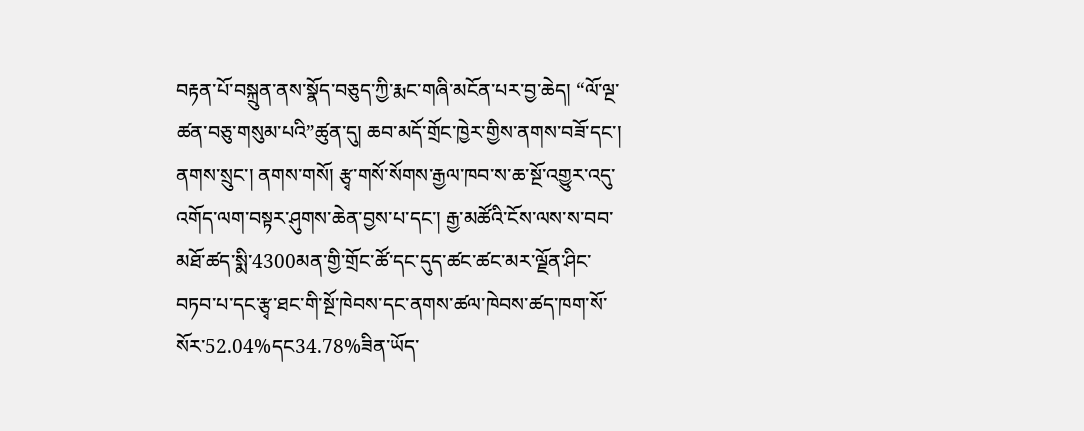བརྟན་པོ་བསྐྲུན་ནས་སྣོད་བཅུད་ཀྱི་རྨང་གཞི་མངོན་པར་བྱ་ཆེད། “ལོ་ལྔ་ཚན་བཅུ་གསུམ་པའི”ཚུན་དུ། ཆབ་མདོ་གྲོང་ཁྱེར་གྱིས་ནགས་བཟོ་དང་། ནགས་སྲུང་། ནགས་གསོ། རྩྭ་གསོ་སོགས་རྒྱལ་ཁབ་ས་ཆ་སྔོ་འགྱུར་འདུ་འགོད་ལག་བསྟར་ཤུགས་ཆེན་བྱས་པ་དང་། རྒྱ་མཚོའི་ངོས་ལས་ས་བབ་མཐོ་ཚད་སྨི་4300མན་གྱི་གྲོང་ཚོ་དང་དུད་ཚང་ཚང་མར་ལྗོན་ཤིང་བཏབ་པ་དང་རྩྭ་ཐང་གི་སྔོ་ཁེབས་དང་ནགས་ཚལ་ཁེབས་ཚད་ཁག་སོ་སོར་52.04%དང34.78%ཟིན་ཡོད་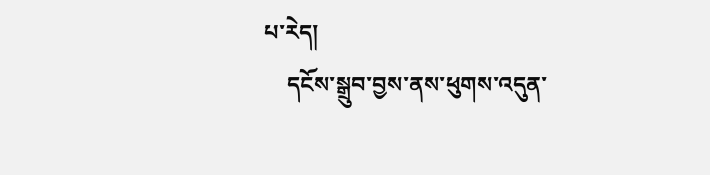པ་རེད།
    དངོས་སྒྲུབ་བྱས་ནས་ཕུགས་འདུན་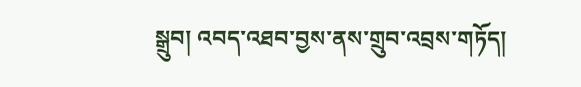སྒྲུབ། འབད་འཐབ་བྱས་ནས་གྲུབ་འབྲས་གཏོད།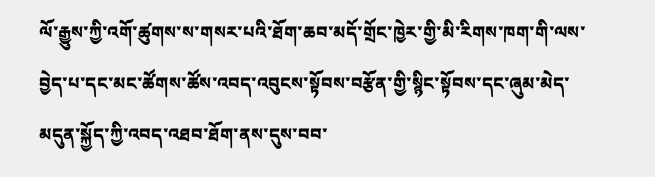ལོ་རྒྱུས་ཀྱི་འགོ་ཚུགས་ས་གསར་པའི་ཐོག་ཆབ་མདོ་གྲོང་ཁྱེར་གྱི་མི་རིགས་ཁག་གི་ལས་བྱེད་པ་དང་མང་ཚོགས་ཚོས་འབད་འབུངས་སྟོབས་བརྩོན་གྱི་སྙིང་སྟོབས་དང་ཞུམ་མེད་མདུན་སྐྱོད་ཀྱི་འབད་འཐབ་ཐོག་ནས་དུས་བབ་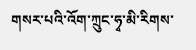གསར་པའི་འོག་ཀྲུང་ཧྭ་མི་རིགས་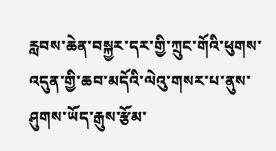རླབས་ཆེན་བསྐྱར་དར་གྱི་ཀྲུང་གོའི་ཕུགས་འདུན་གྱི་ཆབ་མདོའི་ལེའུ་གསར་པ་ནུས་ཤུགས་ཡོད་རྒུས་རྩོམ་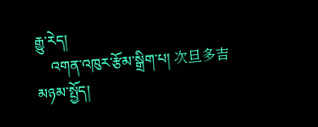རྒྱུ་རེད།
    འགན་འཁུར་རྩོམ་སྒྲིག་པ། 次旦多吉
མཉམ་སྤྱོད།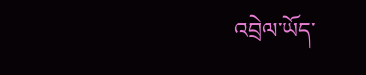འབྲེལ་ཡོད་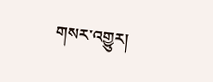གསར་འགྱུར།